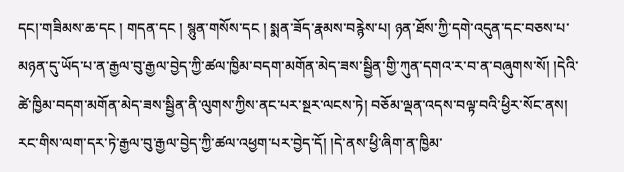དང།་གཟིམས་ཆ་དང ། གདན་དང ། སྙུན་གསོས་དང ། སྨན་ཟོད་རྣམས་བརྙེས་པ། ཉན་ཐོས་ཀྱི་དགེ་འདུན་དང་བཅས་པ་མཉན་དུ་ཡོད་པ་ན་རྒྱལ་བུ་རྒྱལ་བྱེད་ཀྱི་ཚལ་ཁྱིམ་བདག་མགོན་མེད་ཟས་སྦྱིན་གྱི་ཀུན་དགའ་ར་བ་ན་བཞུགས་སོ། །དེའི་ཚེ་ཁྱིམ་བདག་མགོན་མེད་ཟས་སྦྱིན་ནི་ལུགས་ཀྱིས་ནང་པར་སྔར་ལངས་ཏེ། བཅོམ་ལྡན་འདས་བལྟ་བའི་ཕྱིར་སོང་ནས། རང་གིས་ལག་དར་ཏེ་རྒྱལ་བུ་རྒྱལ་བྱེད་ཀྱི་ཚལ་འཕྱག་པར་བྱེད་དོ། །དེ་ནས་ཕྱི་ཞིག་ན་ཁྱིམ་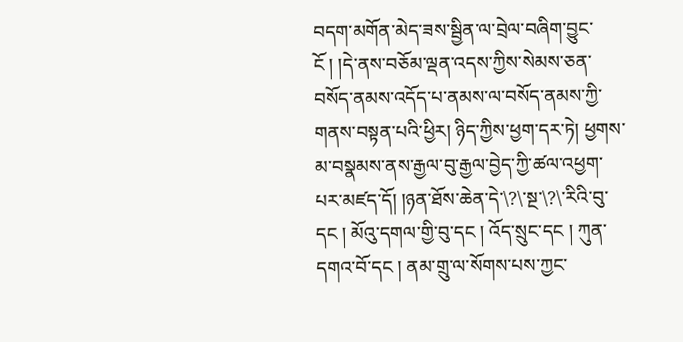བདག་མགོན་མེད་ཟས་སྦྱིན་ལ་བྲེལ་བཞིག་བྱུང་ངོ ། །དེ་ནས་བཅོམ་ལྡན་འདས་ཀྱིས་སེམས་ཅན་བསོད་ནམས་འདོད་པ་ནམས་ལ་བསོད་ནམས་ཀྱི་གནས་བསྟན་པའི་ཕྱིར། ཉིད་ཀྱིས་ཕྱག་དར་ཏེ། ཕྱགས་མ་བསྣམས་ནས་རྒྱལ་བུ་རྒྱལ་བྱེད་ཀྱི་ཚལ་འཕྱག་པར་མཛད་དོ། །ཉན་ཐོས་ཆེན་དེ་\?\་སྔ་\?\་རིའི་བུ་དང ། མོའུ་དགལ་གྱི་བུ་དང ། འོད་སྲུང་དང ། ཀུན་དགའ་བོ་དང ། ནམ་གྲུ་ལ་སོགས་པས་ཀྱང་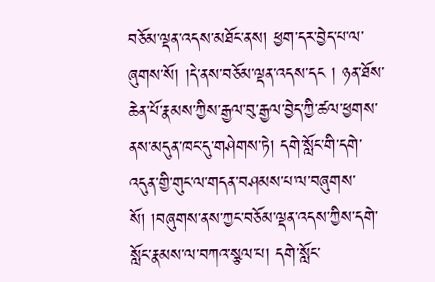བཅོམ་ལྡན་འདས་མཐོང་ནས། ཕྱག་དར་བྱེད་པ་ལ་ཞུགས་སོ། །དེ་ནས་བཅོམ་ལྡན་འདས་དང ། ཉན་ཐོས་ཆེན་པོ་རྣམས་ཀྱིས་རྒྱལ་བུ་རྒྱལ་བྱེད་ཀྱི་ཚལ་ཕྱགས་ནས་མདུན་ཁང་དུ་གཤེགས་ཏེ། དགེ་སློང་གི་དགེ་འདུན་གྱི་གུང་ལ་གདན་བཤམས་པ་ལ་བཞུགས་སོ། །བཞུགས་ནས་ཀྱང་བཅོམ་ལྡན་འདས་ཀྱིས་དགེ་སློང་རྣམས་ལ་བཀའ་སྩལ་པ། དགེ་སློང་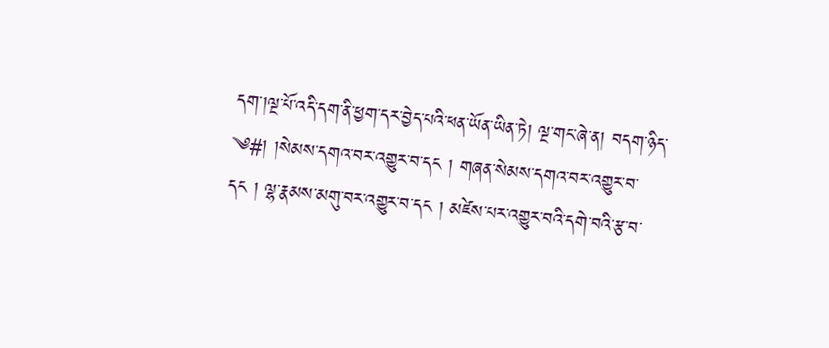དག་།ལྔ་པོ་འདི་དག་ནི་ཕྱག་དར་བྱེད་པའི་ཕན་ཡོན་ཡིན་ཏེ། ལྔ་གང་ཞེ་ན། བདག་ཉིད་
༄#། །སེམས་དགའ་བར་འགྱུར་བ་དང ། གཞན་སེམས་དགའ་བར་འགྱུར་བ་དང ། ལྷ་རྣམས་མགུ་བར་འགྱུར་བ་དང ། མཛེས་པར་འགྱུར་བའི་དགེ་བའི་རྩ་བ་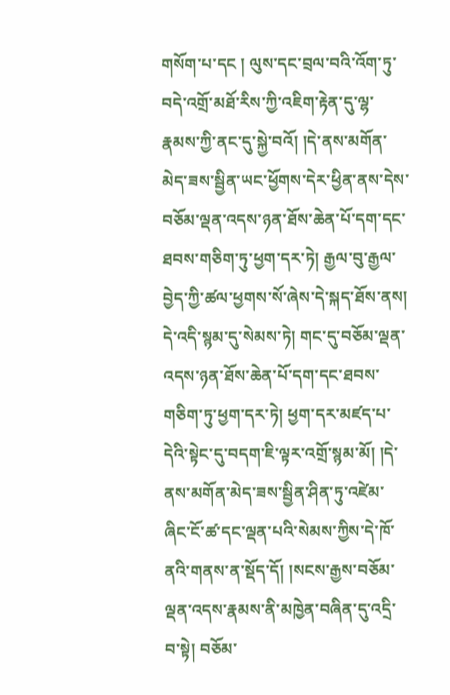གསོག་པ་དང ། ལུས་དང་བྲལ་བའི་འོག་ཏུ་བདེ་འགྲོ་མཐོ་རིས་ཀྱི་འཇིག་རྟེན་དུ་ལྷ་རྣམས་ཀྱི་ནང་དུ་སྐྱེ་བའོ། །དེ་ནས་མགོན་མེད་ཟས་སྦྱིན་ཡང་ཕྱོགས་དེར་ཕྱིན་ནས་དེས་བཅོམ་ལྡན་འདས་ཉན་ཐོས་ཆེན་པོ་དག་དང་ཐབས་གཅིག་ཏུ་ཕྱག་དར་ཏེ། རྒྱལ་བུ་རྒྱལ་བྱེད་ཀྱི་ཚལ་ཕྱགས་སོ་ཞེས་དེ་སྐད་ཐོས་ནས། དེ་འདི་སྙམ་དུ་སེམས་ཏེ། གང་དུ་བཅོམ་ལྡན་འདས་ཉན་ཐོས་ཆེན་པོ་དག་དང་ཐབས་གཅིག་ཏུ་ཕྱག་དར་ཏེ། ཕྱག་དར་མཛད་པ་དེའི་སྟེང་དུ་བདག་ཇི་ལྟར་འགྲོ་སྙམ་མོ། །དེ་ནས་མགོན་མེད་ཟས་སྦྱིན་ཤིན་ཏུ་འཛེམ་ཞིང་ངོ་ཚ་དང་ལྡན་པའི་སེམས་ཀྱིས་དེ་ཁོ་ནའི་གནས་ན་སྡོད་དོ། །སངས་རྒྱས་བཅོམ་ལྡན་འདས་རྣམས་ནི་མཁྱེན་བཞིན་དུ་འདྲི་བ་སྟེ། བཅོམ་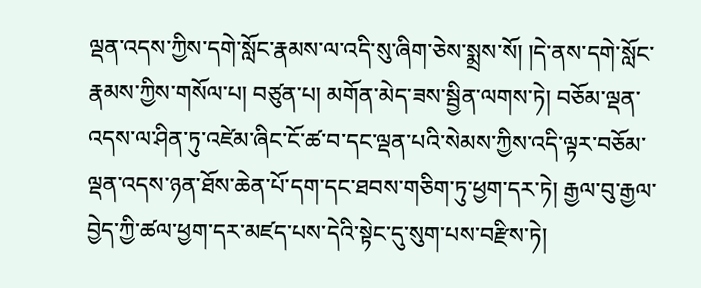ལྡན་འདས་ཀྱིས་དགེ་སློང་རྣམས་ལ་འདི་སུ་ཞིག་ཅེས་སྨྲས་སོ། །དེ་ནས་དགེ་སློང་རྣམས་ཀྱིས་གསོལ་པ། བཙུན་པ། མགོན་མེད་ཟས་སྦྱིན་ལགས་ཏེ། བཅོམ་ལྡན་འདས་ལ་ཤིན་ཏུ་འཛེམ་ཞིང་ངོ་ཚ་བ་དང་ལྡན་པའི་སེམས་ཀྱིས་འདི་ལྟར་བཅོམ་ལྡན་འདས་ཉན་ཐོས་ཆེན་པོ་དག་དང་ཐབས་གཅིག་ཏུ་ཕྱག་དར་ཏེ། རྒྱལ་བུ་རྒྱལ་བྱེད་ཀྱི་ཚལ་ཕྱག་དར་མཛད་པས་དེའི་སྟེང་དུ་སུག་པས་བརྫིས་ཏེ།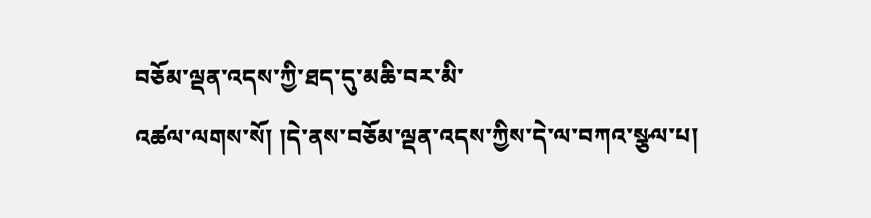བཅོམ་ལྡན་འདས་ཀྱི་ཐད་དུ་མཆི་བར་མི་
འཚལ་ལགས་སོ། །དེ་ནས་བཅོམ་ལྡན་འདས་ཀྱིས་དེ་ལ་བཀའ་སྩལ་པ།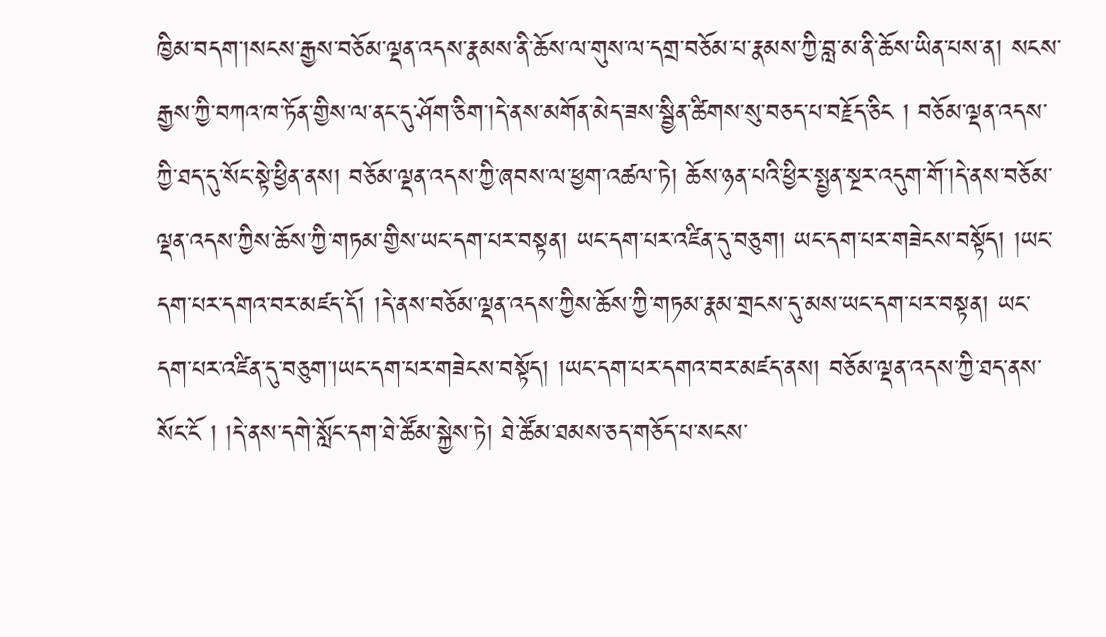ཁྱིམ་བདག་།སངས་རྒྱས་བཅོམ་ལྡན་འདས་རྣམས་ནི་ཆོས་ལ་གུས་ལ་དགྲ་བཅོམ་པ་རྣམས་ཀྱི་བླ་མ་ནི་ཆོས་ཡིན་པས་ན། སངས་རྒྱས་ཀྱི་བཀའ་ཁ་ཏོན་གྱིས་ལ་ནང་དུ་ཤོག་ཅིག་།དེ་ནས་མགོན་མེད་ཟས་སྦྱིན་ཚིགས་སུ་བཅད་པ་བརྗོད་ཅིང ། བཅོམ་ལྡན་འདས་ཀྱི་ཐད་དུ་སོང་སྟེ་ཕྱིན་ནས། བཅོམ་ལྡན་འདས་ཀྱི་ཞབས་ལ་ཕྱག་འཚལ་ཏེ། ཆོས་ཉན་པའི་ཕྱིར་སྤྱན་སྔར་འདུག་གོ་།དེ་ནས་བཅོམ་ལྡན་འདས་ཀྱིས་ཆོས་ཀྱི་གཏམ་གྱིས་ཡང་དག་པར་བསྟན། ཡང་དག་པར་འཛིན་དུ་བཅུག། ཡང་དག་པར་གཟེངས་བསྟོད། །ཡང་དག་པར་དགའ་བར་མཛད་དོ། །དེ་ནས་བཅོམ་ལྡན་འདས་ཀྱིས་ཆོས་ཀྱི་གཏམ་རྣམ་གྲངས་དུ་མས་ཡང་དག་པར་བསྟན། ཡང་དག་པར་འཛིན་དུ་བཅུག་།ཡང་དག་པར་གཟེངས་བསྟོད། །ཡང་དག་པར་དགའ་བར་མཛད་ནས། བཅོམ་ལྡན་འདས་ཀྱི་ཐད་ནས་སོང་ངོ ། །དེ་ནས་དགེ་སློང་དག་ཐེ་ཚོམ་སྐྱེས་ཏེ། ཐེ་ཚོམ་ཐམས་ཅད་གཅོད་པ་སངས་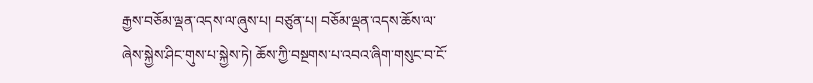རྒྱས་བཅོམ་ལྡན་འདས་ལ་ཞུས་པ། བཙུན་པ། བཅོམ་ལྡན་འདས་ཆོས་ལ་ཞེས་སྐྱེས་ཤིང་གུས་པ་སྐྱེས་ཏེ། ཆོས་ཀྱི་བསྔགས་པ་འབའ་ཞིག་གསུང་བ་ངོ་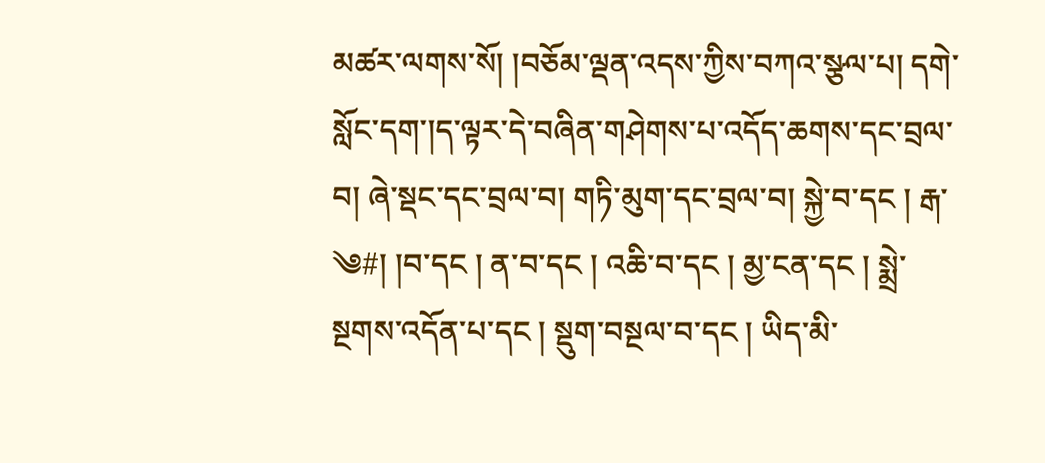མཚར་ལགས་སོ། །བཅོམ་ལྡན་འདས་ཀྱིས་བཀའ་སྩལ་པ། དགེ་སློང་དག་།ད་ལྟར་དེ་བཞིན་གཤེགས་པ་འདོད་ཆགས་དང་བྲལ་བ། ཞེ་སྡང་དང་བྲལ་བ། གཏི་མུག་དང་བྲལ་བ། སྐྱེ་བ་དང ། རྒ་
༄#། །བ་དང ། ན་བ་དང ། འཆི་བ་དང ། མྱ་ངན་དང ། སྨྲེ་སྔགས་འདོན་པ་དང ། སྡུག་བསྔལ་བ་དང ། ཡིད་མི་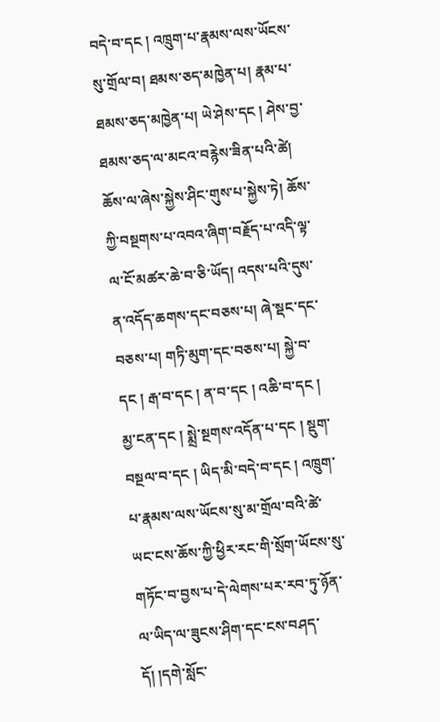བདེ་བ་དང ། འཁྲུག་པ་རྣམས་ལས་ཡོངས་སུ་གྲོལ་བ། ཐམས་ཅད་མཁྱེན་པ། རྣམ་པ་ཐམས་ཅད་མཁྱེན་པ། ཡེ་ཤེས་དང ། ཤེས་བྱ་ཐམས་ཅད་ལ་མངའ་བརྙེས་ཟིན་པའི་ཚེ། ཆོས་ལ་ཞེས་སྐྱེས་ཤིང་གུས་པ་སྐྱེས་ཏེ། ཆོས་ཀྱི་བསྔགས་པ་འབའ་ཞིག་བརྗོད་པ་འདི་ལྟ་ལ་ངོ་མཚར་ཆེ་བ་ཅི་ཡོད། འདས་པའི་དུས་ན་འདོད་ཆགས་དང་བཅས་པ། ཞེ་སྡང་དང་བཅས་པ། གཏི་མུག་དང་བཅས་པ། སྐྱེ་བ་དང ། རྒ་བ་དང ། ན་བ་དང ། འཆི་བ་དང ། མྱ་ངན་དང ། སྨྲེ་སྔགས་འདོན་པ་དང ། སྡུག་བསྔལ་བ་དང ། ཡིད་མི་བདེ་བ་དང ། འཁྲུག་པ་རྣམས་ལས་ཡོངས་སུ་མ་གྲོལ་བའི་ཚེ་ཡང་ངས་ཆོས་ཀྱི་ཕྱིར་རང་གི་སྲོག་ཡོངས་སུ་གཏོང་བ་བྱས་པ་དེ་ལེགས་པར་རབ་ཏུ་ཉོན་ལ་ཡིད་ལ་ཟུངས་ཤིག་དང་ངས་བཤད་དོ། །དགེ་སློང་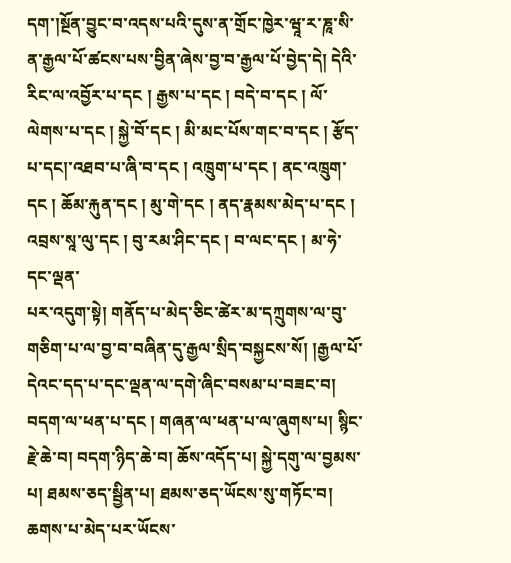དག་།སྔོན་བྱུང་བ་འདས་པའི་དུས་ན་གྲོང་ཁྱེར་ཝཱ་ར་ཎཱ་སི་ན་རྒྱལ་པོ་ཚངས་པས་བྱིན་ཞེས་བྱ་བ་རྒྱལ་པོ་བྱེད་དེ། དེའི་རིང་ལ་འབྱོར་པ་དང ། རྒྱས་པ་དང ། བདེ་བ་དང ། ལོ་ལེགས་པ་དང ། སྐྱེ་བོ་དང ། མི་མང་པོས་གང་བ་དང ། རྩོད་པ་དང།་འཐབ་པ་ཞི་བ་དང ། འཁྲུག་པ་དང ། ནང་འཁྲུག་དང ། ཆོམ་རྐུན་དང ། མུ་གེ་དང ། ནད་རྣམས་མེད་པ་དང ། འབྲས་སཱ་ལུ་དང ། བུ་རམ་ཤིང་དང ། བ་ལང་དང ། མ་ཧེ་དང་ལྡན་
པར་འདུག་སྟེ། གནོད་པ་མེད་ཅིང་ཚེར་མ་དཀྲུགས་ལ་བུ་གཅིག་པ་ལ་བྱ་བ་བཞིན་དུ་རྒྱལ་སྲིད་བསྐྱངས་སོ། །རྒྱལ་པོ་དེའང་དད་པ་དང་ལྡན་ལ་དགེ་ཞིང་བསམ་པ་བཟང་བ། བདག་ལ་ཕན་པ་དང ། གཞན་ལ་ཕན་པ་ལ་ཞུགས་པ། སྙིང་རྗེ་ཆེ་བ། བདག་ཉིད་ཆེ་བ། ཆོས་འདོད་པ། སྐྱེ་དགུ་ལ་བྱམས་པ། ཐམས་ཅད་སྦྱིན་པ། ཐམས་ཅད་ཡོངས་སུ་གཏོང་བ། ཆགས་པ་མེད་པར་ཡོངས་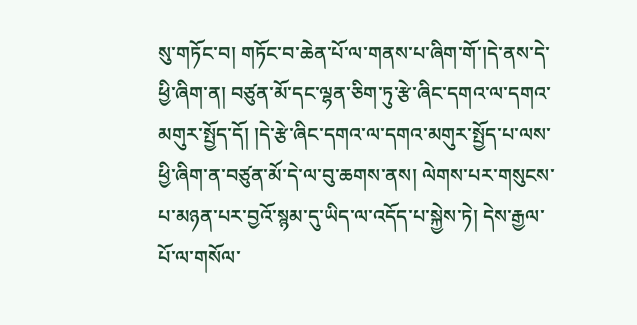སུ་གཏོང་བ། གཏོང་བ་ཆེན་པོ་ལ་གནས་པ་ཞིག་གོ་།དེ་ནས་དེ་ཕྱི་ཞིག་ན། བཙུན་མོ་དང་ལྷན་ཅིག་ཏུ་རྩེ་ཞིང་དགའ་ལ་དགའ་མགུར་སྤྱོད་དོ། །དེ་རྩེ་ཞིང་དགའ་ལ་དགའ་མགུར་སྤྱོད་པ་ལས་ཕྱི་ཞིག་ན་བཙུན་མོ་དེ་ལ་བུ་ཆགས་ནས། ལེགས་པར་གསུངས་པ་མཉན་པར་བྱའོ་སྙམ་དུ་ཡིད་ལ་འདོད་པ་སྐྱེས་ཏེ། དེས་རྒྱལ་པོ་ལ་གསོལ་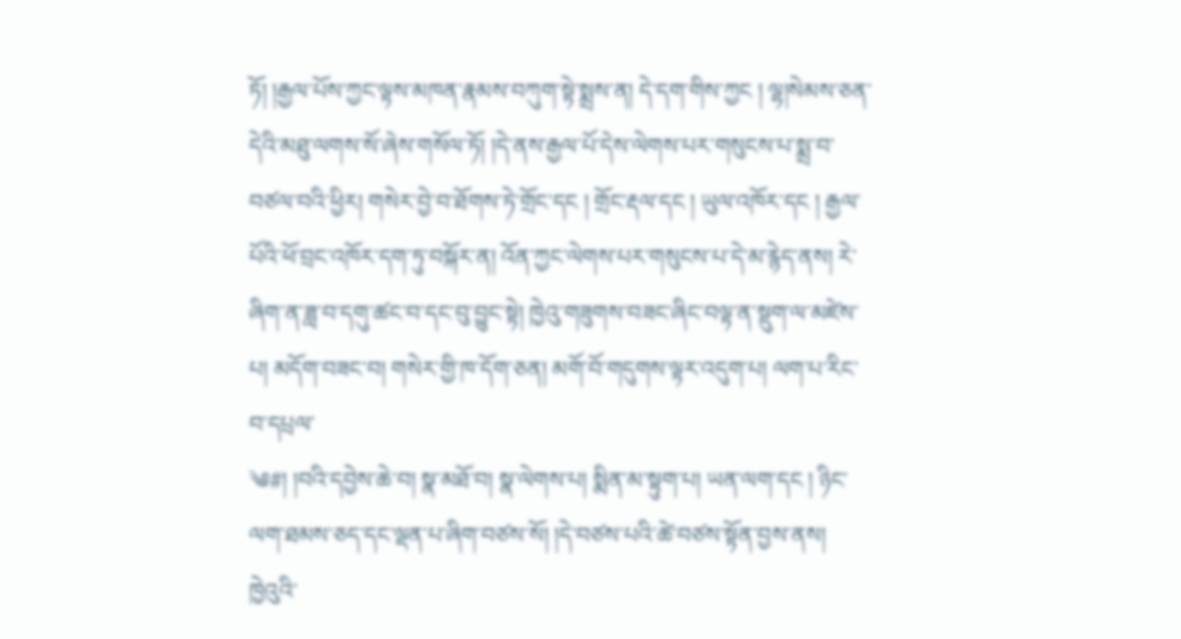ཏོ། །རྒྱལ་པོས་ཀྱང་ལྟས་མཁན་རྣམས་བཀུག་སྟེ་སྨྲས་ན། དེ་དག་གིས་ཀྱང ། ལྷ།སེམས་ཅན་དེའི་མཐུ་ལགས་སོ་ཞེས་གསོལ་ཏོ། །དེ་ནས་རྒྱལ་པོ་དེས་ལེགས་པར་གསུངས་པ་སྨྲ་བ་བཙལ་བའི་ཕྱིར། གསེར་བྱེ་བ་ཐོགས་ཏེ་གྲོང་དང ། གྲོང་རྡལ་དང ། ཡུལ་འཁོར་དང ། རྒྱལ་པོའི་ཕོ་བྲང་འཁོར་དག་ཏུ་བསྐོར་ན། འོན་ཀྱང་ལེགས་པར་གསུངས་པ་དེ་མ་རྙེད་ནས། རེ་ཞིག་ན་ཟླ་བ་དགུ་ཚང་བ་དང་བུ་བྱུང་སྟེ། ཁྱེའུ་གཟུགས་བཟང་ཞིང་བལྟ་ན་སྡུག་ལ་མཛེས་པ། མདོག་བཟང་བ། གསེར་གྱི་ཁ་དོག་ཅན། མགོ་བོ་གདུགས་ལྟར་འདུག་པ། ལག་པ་རིང་བ་དཔྲལ་
༄#། །བའི་དབྱེས་ཆེ་བ། སྣ་མཐོ་བ། སྣ་ལེགས་པ། སྨིན་མ་སྟུག་པ། ཡན་ལག་དང ། ཉིང་ལག་ཐམས་ཅད་དང་ལྡན་པ་ཞིག་བཙས་སོ། །དེ་བཙས་པའི་ཚེ་བཙས་སྟོན་བྱས་ནས། ཁྱེའུའི་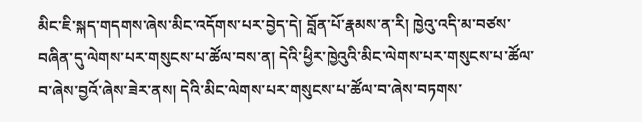མིང་ཇི་སྐད་གདགས་ཞེས་མིང་འདོགས་པར་བྱེད་དེ། བློན་པོ་རྣམས་ན་རི། ཁྱེའུ་འདི་མ་བཙས་བཞིན་དུ་ལེགས་པར་གསུངས་པ་ཚོལ་བས་ན། དེའི་ཕྱིར་ཁྱེའུའི་མིང་ལེགས་པར་གསུངས་པ་ཚོལ་བ་ཞེས་བྱའོ་ཞེས་ཟེར་ནས། དེའི་མིང་ལེགས་པར་གསུངས་པ་ཚོལ་བ་ཞེས་བཏགས་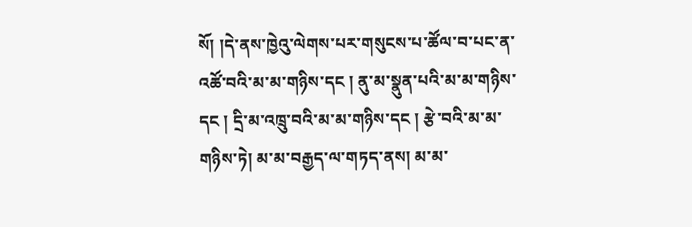སོ། །དེ་ནས་ཁྱེའུ་ལེགས་པར་གསུངས་པ་ཚོལ་བ་པང་ན་འཚོ་བའི་མ་མ་གཉིས་དང ། ནུ་མ་སྣུན་པའི་མ་མ་གཉིས་དང ། དྲི་མ་འཁྲུ་བའི་མ་མ་གཉིས་དང ། རྩེ་བའི་མ་མ་གཉིས་ཏེ། མ་མ་བརྒྱད་ལ་གཏད་ནས། མ་མ་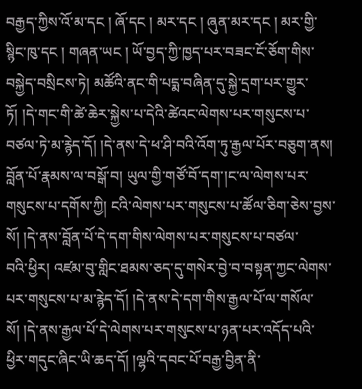བརྒྱད་ཀྱིས་འོ་མ་དང ། ཞོ་དང ། མར་དང ། ཞུན་མར་དང ། མར་གྱི་སྙིང་ཁུ་དང ། གཞན་ཡང ། ཡོ་བྱད་ཀྱི་ཁྱད་པར་བཟང་ངོ་ཅོག་གིས་བསྐྱེད་བསྲིངས་ཏེ། མཚོའི་ནང་གི་པདྨ་བཞིན་དུ་སྐྱེ་དྲག་པར་གྱུར་ཏོ། །དེ་གང་གི་ཚེ་ཆེར་སྐྱེས་པ་དེའི་ཚེའང་ལེགས་པར་གསུངས་པ་བཙལ་ཏེ་མ་རྙེད་དོ། །དེ་ནས་དེ་ཕ་ཤི་བའི་འོག་ཏུ་རྒྱལ་པོར་བཅུག་ནས། བློན་པོ་རྣམས་ལ་བསྒོ་བ། ཡུལ་གྱི་གཙོ་བོ་དག་།ང་ལ་ལེགས་པར་གསུངས་པ་དགོས་ཀྱི། ངའི་ལེགས་པར་གསུངས་པ་ཚོལ་ཅིག་ཅེས་བྱས་སོ། །དེ་ནས་བློན་པོ་དེ་དག་གིས་ལེགས་པར་གསུངས་པ་བཙལ་
བའི་ཕྱིར། འཛམ་བུ་གླིང་ཐམས་ཅད་དུ་གསེར་བྱེ་བ་བསྟན་ཀྱང་ལེགས་པར་གསུངས་པ་མ་རྙེད་དོ། །དེ་ནས་དེ་དག་གིས་རྒྱལ་པོ་ལ་གསོལ་སོ། །དེ་ནས་རྒྱལ་པོ་དེ་ལེགས་པར་གསུངས་པ་ཉན་པར་འདོད་པའི་ཕྱིར་གདུང་ཞིང་ཡི་ཆད་དོ། །ལྷའི་དབང་པོ་བརྒྱ་བྱིན་ནི་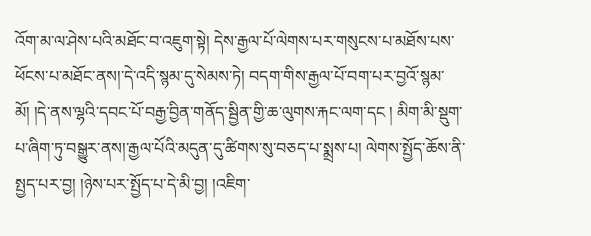འོག་མ་ལ་ཤེས་པའི་མཐོང་བ་འཇུག་སྟེ། དེས་རྒྱལ་པོ་ལེགས་པར་གསུངས་པ་མཐོས་པས་ཕོངས་པ་མཐོང་ནས།་དེ་འདི་སྙམ་དུ་སེམས་ཏེ། བདག་གིས་རྒྱལ་པོ་བག་པར་བྱའོ་སྙམ་མོ། །དེ་ནས་ལྷའི་དབང་པོ་བརྒྱ་བྱིན་གནོད་སྦྱིན་གྱི་ཆ་ལུགས་རྐང་ལག་དང ། མིག་མི་སྡུག་པ་ཞིག་ཏུ་བསྒྱུར་ནས།་རྒྱལ་པོའི་མདུན་དུ་ཚིགས་སུ་བཅད་པ་སྨྲས་པ། ལེགས་སྤྱོད་ཆོས་ནི་སྤྱད་པར་བྱ། །ཉེས་པར་སྤྱོད་པ་དེ་མི་བྱ། །འཇིག་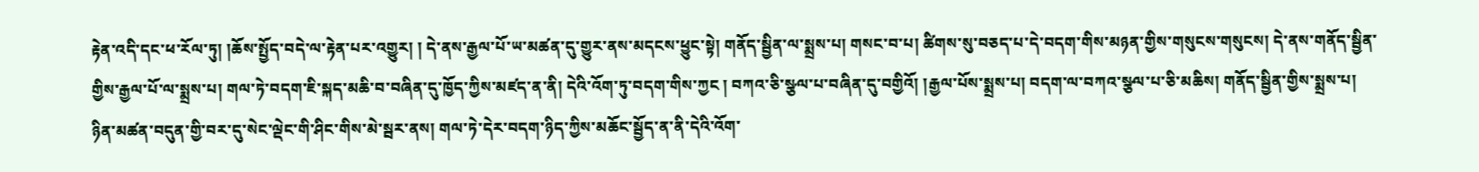རྟེན་འདི་དང་ཕ་རོལ་ཏུ། །ཆོས་སྤྱོད་བདེ་ལ་རྟེན་པར་འགྱུར། ། དེ་ནས་རྒྱལ་པོ་ཡ་མཚན་དུ་གྱུར་ནས་མདངས་ཕྱུང་སྟེ། གནོད་སྦྱིན་ལ་སྨྲས་པ། གསང་བ་པ། ཚིགས་སུ་བཅད་པ་དེ་བདག་གིས་མཉན་གྱིས་གསུངས་གསུངས། དེ་ནས་གནོད་སྦྱིན་གྱིས་རྒྱལ་པོ་ལ་སྨྲས་པ། གལ་ཏེ་བདག་ཇི་སྐད་མཆི་བ་བཞིན་དུ་ཁྱོད་ཀྱིས་མཛད་ན་ནི། དེའི་འོག་ཏུ་བདག་གིས་ཀྱང ། བཀའ་ཅི་སྩལ་པ་བཞིན་དུ་བགྱིའོ། །རྒྱལ་པོས་སྨྲས་པ། བདག་ལ་བཀའ་སྩལ་པ་ཅི་མཆིས། གནོད་སྦྱིན་གྱིས་སྨྲས་པ། ཉིན་མཚན་བདུན་གྱི་བར་དུ་སེང་ལྡེང་གི་ཤིང་གིས་མེ་སྦར་ནས། གལ་ཏེ་དེར་བདག་ཉིད་ཀྱིས་མཆོང་སྦྱོད་ན་ནི་དེའི་འོག་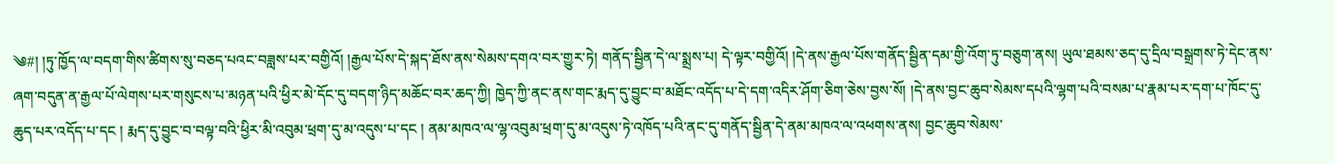༄#། །ཏུ་ཁྱོད་ལ་བདག་གིས་ཚིགས་སུ་བཅད་པའང་བཟླས་པར་བགྱིའོ། །རྒྱལ་པོས་དེ་སྐད་ཐོས་ནས་སེམས་དགའ་བར་གྱུར་ཏེ། གནོད་སྦྱིན་དེ་ལ་སྨྲས་པ། དེ་ལྟར་བགྱིའོ། །དེ་ནས་རྒྱལ་པོས་གནོད་སྦྱིན་དམ་གྱི་འོག་ཏུ་བཅུག་ནས། ཡུལ་ཐམས་ཅད་དུ་དྲིལ་བསྒྲགས་ཏེ་དེང་ནས་ཞག་བདུན་ན་རྒྱལ་པོ་ལེགས་པར་གསུངས་པ་མཉན་པའི་ཕྱིར་མེ་དོང་དུ་བདག་ཉིད་མཆོང་བར་ཆད་ཀྱི། ཁྱེད་ཀྱི་ནང་ནས་གང་རྨད་དུ་བྱུང་བ་མཐོང་འདོད་པ་དེ་དག་འདིར་ཤོག་ཅིག་ཅེས་བྱས་སོ། །དེ་ནས་བྱང་ཆུབ་སེམས་དཔའི་ལྷག་པའི་བསམ་པ་རྣམ་པར་དག་པ་ཁོང་དུ་ཆུད་པར་འདོད་པ་དང ། རྨད་དུ་བྱུང་བ་བལྟ་བའི་ཕྱིར་མི་འབུམ་ཕྲག་དུ་མ་འདུས་པ་དང ། ནམ་མཁའ་ལ་ལྷ་འབུམ་ཕྲག་དུ་མ་འདུས་ཏེ་འཁོད་པའི་ནང་དུ་གནོད་སྦྱིན་དེ་ནམ་མཁའ་ལ་འཕགས་ནས། བྱང་ཆུབ་སེམས་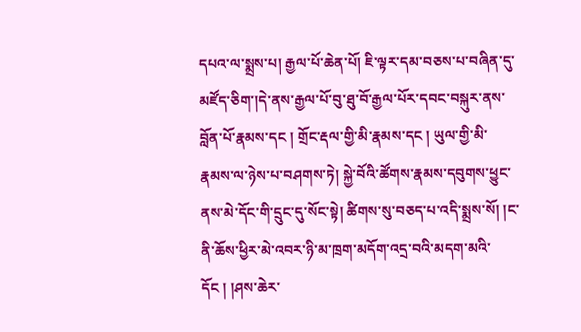དཔའ་ལ་སྨྲས་པ། རྒྱལ་པོ་ཆེན་པོ། ཇི་ལྟར་དམ་བཅས་པ་བཞིན་དུ་མཛོད་ཅིག་།དེ་ནས་རྒྱལ་པོ་བུ་ཐུ་བོ་རྒྱལ་པོར་དབང་བསྐུར་ནས་བློན་པོ་རྣམས་དང ། གྲོང་རྡལ་གྱི་མི་རྣམས་དང ། ཡུལ་གྱི་མི་རྣམས་ལ་ཉེས་པ་བཤགས་ཏེ། སྐྱེ་བོའི་ཚོགས་རྣམས་དབུགས་ཕྱུང་ནས་མེ་དོང་གི་དྲུང་དུ་སོང་སྟེ། ཚིགས་སུ་བཅད་པ་འདི་སྨྲས་སོ། །ང་ནི་ཆོས་ཕྱིར་མེ་འབར་ཉི་མ་ཁྲག་མདོག་འདྲ་བའི་མདག་མའི་དོང ། །ཤས་ཆེར་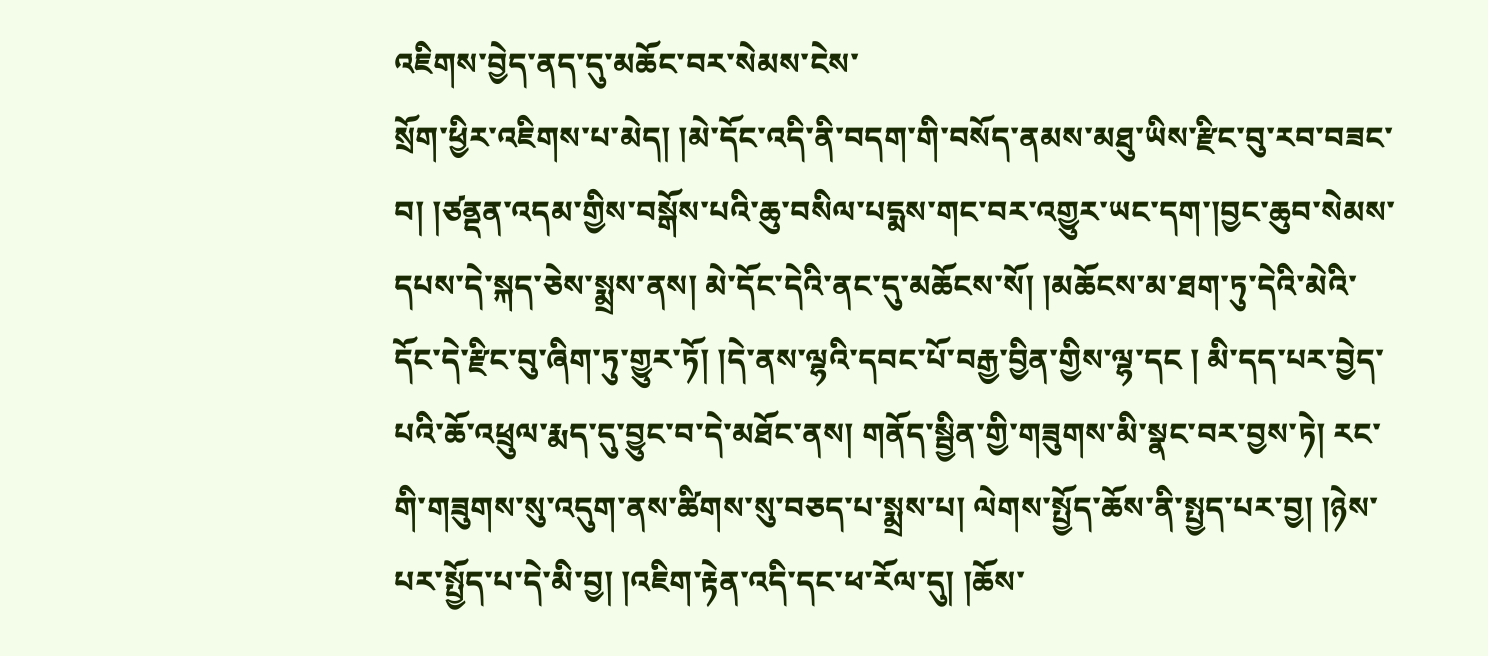འཇིགས་བྱེད་ནད་དུ་མཆོང་བར་སེམས་ངེས་
སྲོག་ཕྱིར་འཇིགས་པ་མེད། །མེ་དོང་འདི་ནི་བདག་གི་བསོད་ནམས་མཐུ་ཡིས་རྫིང་བུ་རབ་བཟང་བ། །ཙནྡན་འདམ་གྱིས་བསྒོས་པའི་ཆུ་བསིལ་པདྨས་གང་བར་འགྱུར་ཡང་དག་།བྱང་ཆུབ་སེམས་དཔས་དེ་སྐད་ཅེས་སྨྲས་ནས། མེ་དོང་དེའི་ནང་དུ་མཆོངས་སོ། །མཆོངས་མ་ཐག་ཏུ་དེའི་མེའི་དོང་དེ་རྫིང་བུ་ཞིག་ཏུ་གྱུར་ཏོ། །དེ་ནས་ལྷའི་དབང་པོ་བརྒྱ་བྱིན་གྱིས་ལྷ་དང ། མི་དད་པར་བྱེད་པའི་ཆོ་འཕྲུལ་རྨད་དུ་བྱུང་བ་དེ་མཐོང་ནས། གནོད་སྦྱིན་གྱི་གཟུགས་མི་སྣང་བར་བྱས་ཏེ། རང་གི་གཟུགས་སུ་འདུག་ནས་ཚིགས་སུ་བཅད་པ་སྨྲས་པ། ལེགས་སྤྱོད་ཆོས་ནི་སྤྱད་པར་བྱ། །ཉེས་པར་སྤྱོད་པ་དེ་མི་བྱ། །འཇིག་རྟེན་འདི་དང་ཕ་རོལ་དུ། །ཆོས་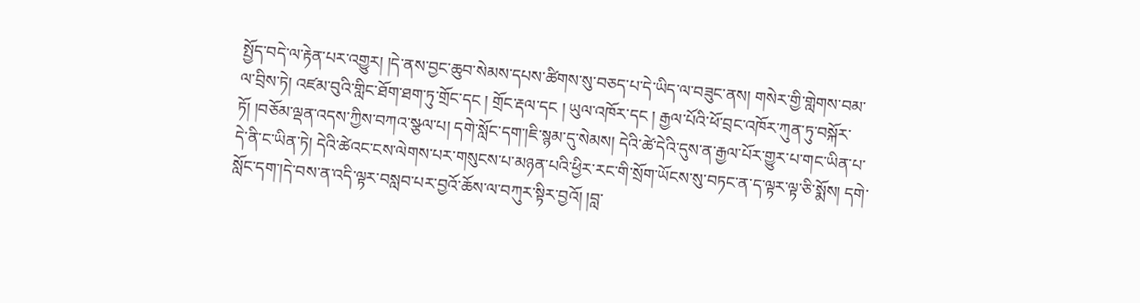སྤྱོད་བདེ་ལ་རྟེན་པར་འགྱུར། །དེ་ནས་བྱང་ཆུབ་སེམས་དཔས་ཚིགས་སུ་བཅད་པ་དེ་ཡིད་ལ་བཟུང་ནས། གསེར་གྱི་གླེགས་བམ་ལ་བྲིས་ཏེ། འཛམ་བུའི་གླིང་ཐོག་ཐག་ཏུ་གྲོང་དང ། གྲོང་རྡལ་དང ། ཡུལ་འཁོར་དང ། རྒྱལ་པོའི་ཕོ་བྲང་འཁོར་ཀུན་ཏུ་བསྐོར་ཏོ། །བཅོམ་ལྡན་འདས་ཀྱིས་བཀའ་སྩལ་པ། དགེ་སློང་དག་།ཇི་སྙམ་དུ་སེམས། དེའི་ཚེ་དེའི་དུས་ན་རྒྱལ་པོར་གྱུར་པ་གང་ཡིན་པ་དེ་ནི་ང་ཡིན་ཏེ། དེའི་ཚེའང་ངས་ལེགས་པར་གསུངས་པ་མཉན་པའི་ཕྱིར་རང་གི་སྲོག་ཡོངས་སུ་བཏང་ན་ད་ལྟར་ལྟ་ཅི་སྨོས། དགེ་སློང་དག་།དེ་བས་ན་འདི་ལྟར་བསླབ་པར་བྱའོ་ཆོས་ལ་བཀུར་སྟིར་བྱའོ། །བླ་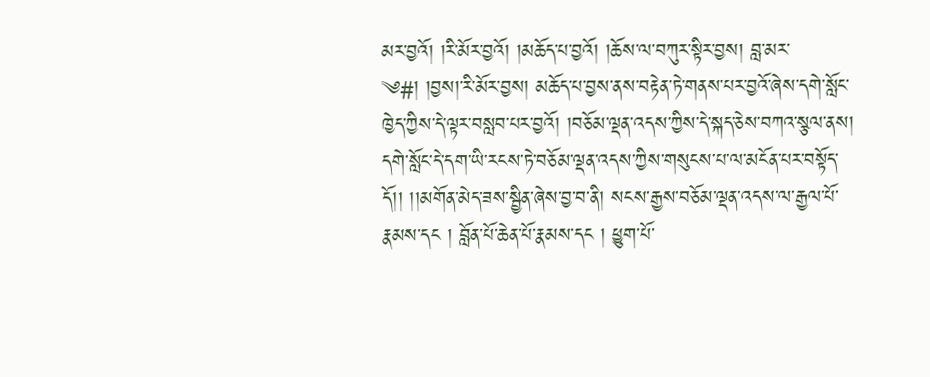མར་བྱའོ། །རི་མོར་བྱའོ། །མཆོད་པ་བྱའོ། །ཆོས་ལ་བཀུར་སྟིར་བྱས། བླ་མར་
༄#། །བྱས།་རི་མོར་བྱས། མཆོད་པ་བྱས་ནས་བརྟེན་ཏེ་གནས་པར་བྱའོ་ཞེས་དགེ་སློང་ཁྱེད་ཀྱིས་དེ་ལྟར་བསླབ་པར་བྱའོ། །བཅོམ་ལྡན་འདས་ཀྱིས་དེ་སྐད་ཅེས་བཀའ་སྩལ་ནས། དགེ་སློང་དེ་དག་ཡི་རངས་ཏེ་བཅོམ་ལྡན་འདས་ཀྱིས་གསུངས་པ་ལ་མངོན་པར་བསྟོད་དོ།། །།མགོན་མེད་ཟས་སྦྱིན་ཞེས་བྱ་བ་ནི། སངས་རྒྱས་བཅོམ་ལྡན་འདས་ལ་རྒྱལ་པོ་རྣམས་དང ། བློན་པོ་ཆེན་པོ་རྣམས་དང ། ཕྱུག་པོ་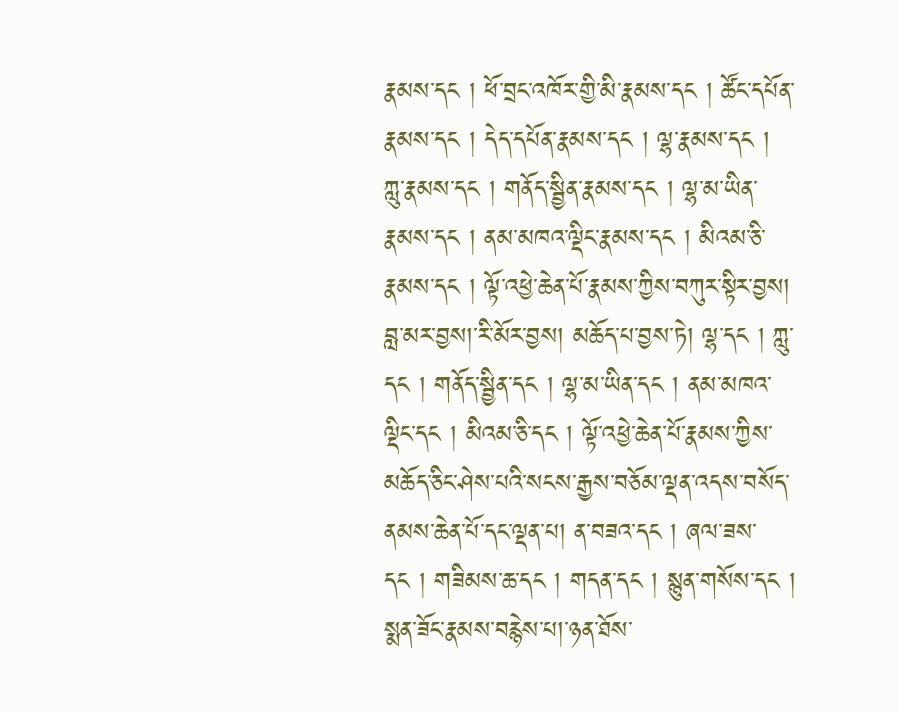རྣམས་དང ། ཕོ་བྲང་འཁོར་གྱི་མི་རྣམས་དང ། ཚོང་དཔོན་རྣམས་དང ། དེད་དཔོན་རྣམས་དང ། ལྷ་རྣམས་དང ། ཀླུ་རྣམས་དང ། གནོད་སྦྱིན་རྣམས་དང ། ལྷ་མ་ཡིན་རྣམས་དང ། ནམ་མཁའ་ལྡིང་རྣམས་དང ། མིའམ་ཅི་རྣམས་དང ། ལྟོ་འཕྱེ་ཆེན་པོ་རྣམས་ཀྱིས་བཀུར་སྟིར་བྱས། བླ་མར་བྱས།་རི་མོར་བྱས། མཆོད་པ་བྱས་ཏེ། ལྷ་དང ། ཀླུ་དང ། གནོད་སྦྱིན་དང ། ལྷ་མ་ཡིན་དང ། ནམ་མཁའ་ལྡིང་དང ། མིའམ་ཅི་དང ། ལྟོ་འཕྱེ་ཆེན་པོ་རྣམས་ཀྱིས་མཆོད་ཅིང་ཤེས་པའི་སངས་རྒྱས་བཅོམ་ལྡན་འདས་བསོད་ནམས་ཆེན་པོ་དང་ལྡན་པ། ན་བཟའ་དང ། ཞལ་ཟས་དང ། གཟིམས་ཆ་དང ། གདན་དང ། སྙུན་གསོས་དང ། སྨན་ཟོང་རྣམས་བརྙེས་པ།་ཉན་ཐོས་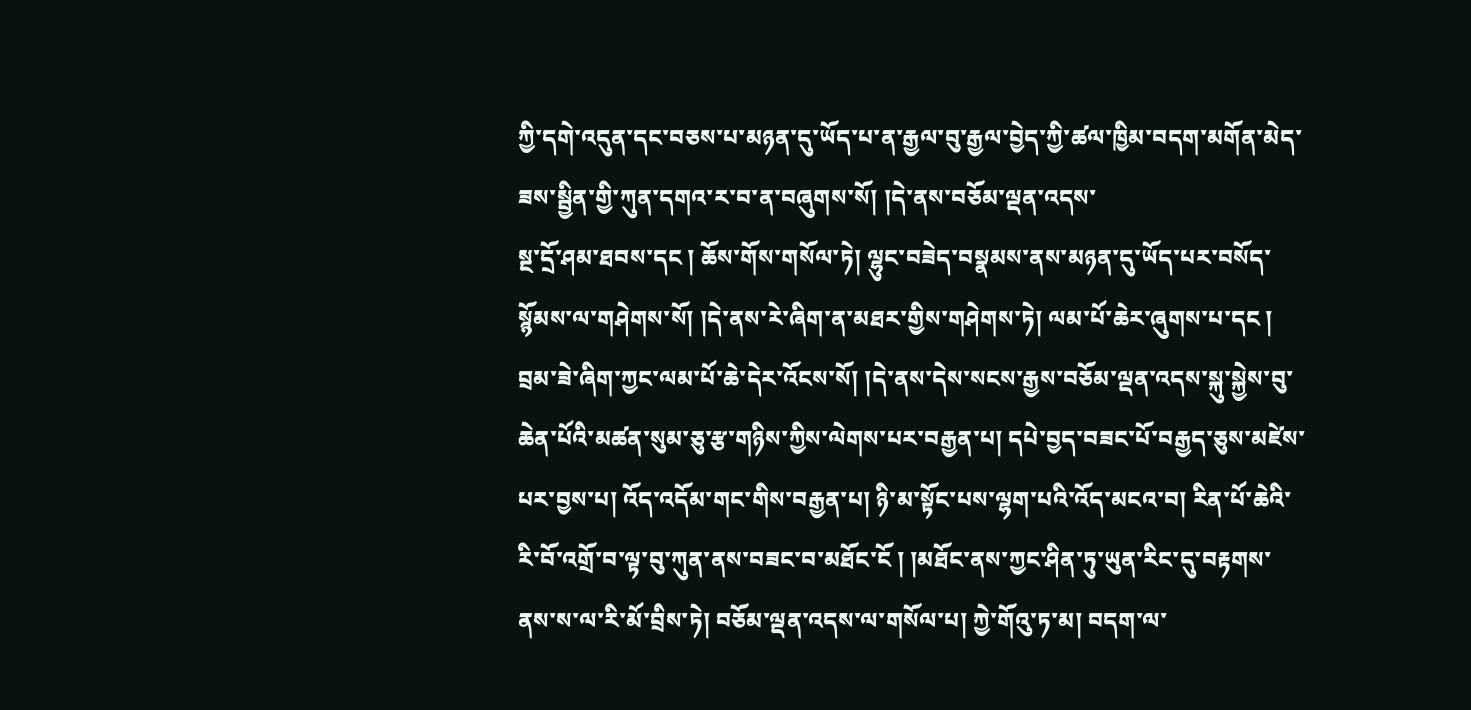ཀྱི་དགེ་འདུན་དང་བཅས་པ་མཉན་དུ་ཡོད་པ་ན་རྒྱལ་བུ་རྒྱལ་བྱེད་ཀྱི་ཚལ་ཁྱིམ་བདག་མགོན་མེད་ཟས་སྦྱིན་གྱི་ཀུན་དགའ་ར་བ་ན་བཞུགས་སོ། །དེ་ནས་བཅོམ་ལྡན་འདས་
སྔ་དྲོ་ཤམ་ཐབས་དང ། ཆོས་གོས་གསོལ་ཏེ། ལྷུང་བཟེད་བསྣམས་ནས་མཉན་དུ་ཡོད་པར་བསོད་སྙོམས་ལ་གཤེགས་སོ། །དེ་ནས་རེ་ཞིག་ན་མཐར་གྱིས་གཤེགས་ཏེ། ལམ་པོ་ཆེར་ཞུགས་པ་དང ། བྲམ་ཟེ་ཞིག་ཀྱང་ལམ་པོ་ཆེ་དེར་འོངས་སོ། །དེ་ནས་དེས་སངས་རྒྱས་བཅོམ་ལྡན་འདས་སྐུ་སྐྱེས་བུ་ཆེན་པོའི་མཚན་སུམ་ཅུ་རྩ་གཉིས་ཀྱིས་ལེགས་པར་བརྒྱན་པ། དཔེ་བྱད་བཟང་པོ་བརྒྱད་ཅུས་མཛེས་པར་བྱས་པ། འོད་འདོམ་གང་གིས་བརྒྱན་པ། ཉི་མ་སྟོང་པས་ལྷག་པའི་འོད་མངའ་བ། རིན་པོ་ཆེའི་རི་བོ་འགྲོ་བ་ལྟ་བུ་ཀུན་ནས་བཟང་བ་མཐོང་ངོ ། །མཐོང་ནས་ཀྱང་ཤིན་ཏུ་ཡུན་རིང་དུ་བརྟགས་ནས་ས་ལ་རི་མོ་བྲིས་ཏེ། བཅོམ་ལྡན་འདས་ལ་གསོལ་པ། ཀྱེ་གོའུ་ཏ་མ། བདག་ལ་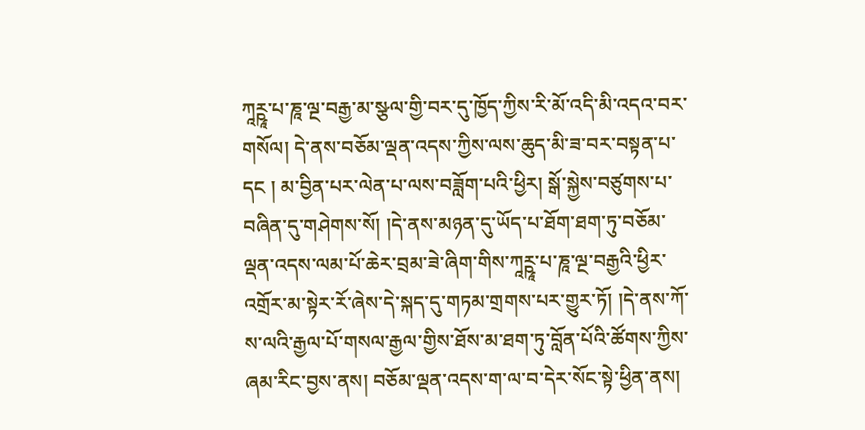ཀཱཪྵཱ་པ་ཎཱ་ལྔ་བརྒྱ་མ་སྩལ་གྱི་བར་དུ་ཁྱོད་ཀྱིས་རི་མོ་འདི་མི་འདའ་བར་གསོལ། དེ་ནས་བཅོམ་ལྡན་འདས་ཀྱིས་ལས་ཆུད་མི་ཟ་བར་བསྟན་པ་དང ། མ་བྱིན་པར་ལེན་པ་ལས་བཟློག་པའི་ཕྱིར། སྒོ་སྐྱེས་བཙུགས་པ་བཞིན་དུ་གཤེགས་སོ། །དེ་ནས་མཉན་དུ་ཡོད་པ་ཐོག་ཐག་ཏུ་བཅོམ་ལྡན་འདས་ལམ་པོ་ཆེར་བྲམ་ཟེ་ཞིག་གིས་ཀཱཪྵཱ་པ་ཎཱ་ལྔ་བརྒྱའི་ཕྱིར་འགྲོར་མ་སྟེར་རོ་ཞེས་དེ་སྐད་དུ་གཏམ་གྲགས་པར་གྱུར་ཏོ། །དེ་ནས་ཀོ་ས་ལའི་རྒྱལ་པོ་གསལ་རྒྱལ་གྱིས་ཐོས་མ་ཐག་ཏུ་བློན་པོའི་ཚོགས་ཀྱིས་ཞམ་རིང་བྱས་ནས། བཅོམ་ལྡན་འདས་ག་ལ་བ་དེར་སོང་སྟེ་ཕྱིན་ནས།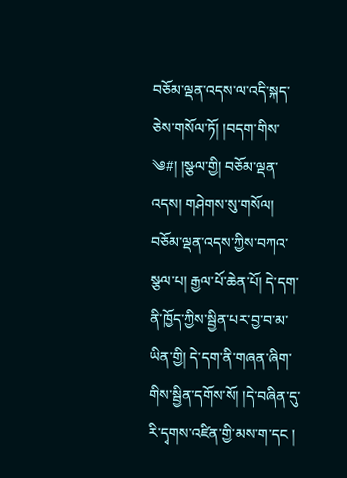བཅོམ་ལྡན་འདས་ལ་འདི་སྐད་ཅེས་གསོལ་ཏོ། །བདག་གིས་
༄#། །སྩལ་གྱི། བཅོམ་ལྡན་འདས། གཤེགས་སུ་གསོལ། བཅོམ་ལྡན་འདས་ཀྱིས་བཀའ་སྩལ་པ། རྒྱལ་པོ་ཆེན་པོ། དེ་དག་ནི་ཁྱོད་ཀྱིས་སྦྱིན་པར་བྱ་བ་མ་ཡིན་གྱི། དེ་དག་ནི་གཞན་ཞིག་གིས་སྦྱིན་དགོས་སོ། །དེ་བཞིན་དུ་རི་དྭགས་འཛིན་གྱི་མས་ག་དང །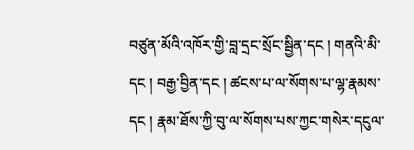བཙུན་མོའི་འཁོར་གྱི་བླ་དྲང་སྲོང་སྦྱིན་དང ། གནའི་མི་དང ། བརྒྱ་བྱིན་དང ། ཚངས་པ་ལ་སོགས་པ་ལྷ་རྣམས་དང ། རྣམ་ཐོས་ཀྱི་བུ་ལ་སོགས་པས་ཀྱང་གསེར་དངུལ་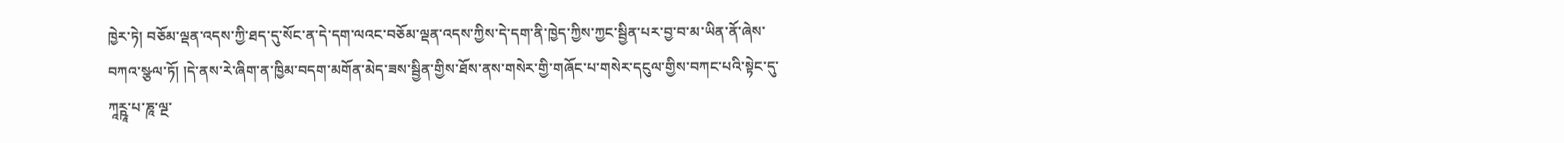ཁྱེར་ཏེ། བཅོམ་ལྡན་འདས་ཀྱི་ཐད་དུ་སོང་ན་དེ་དག་ལའང་བཅོམ་ལྡན་འདས་ཀྱིས་དེ་དག་ནི་ཁྱེད་ཀྱིས་ཀྱང་སྦྱིན་པར་བྱ་བ་མ་ཡིན་ནོ་ཞེས་བཀའ་སྩལ་ཏོ། །དེ་ནས་རེ་ཞིག་ན་ཁྱིམ་བདག་མགོན་མེད་ཟས་སྦྱིན་གྱིས་ཐོས་ནས་གསེར་གྱི་གཞོང་པ་གསེར་དངུལ་གྱིས་བཀང་པའི་སྟེང་དུ་ཀཱཪྵཱ་པ་ཎཱ་ལྔ་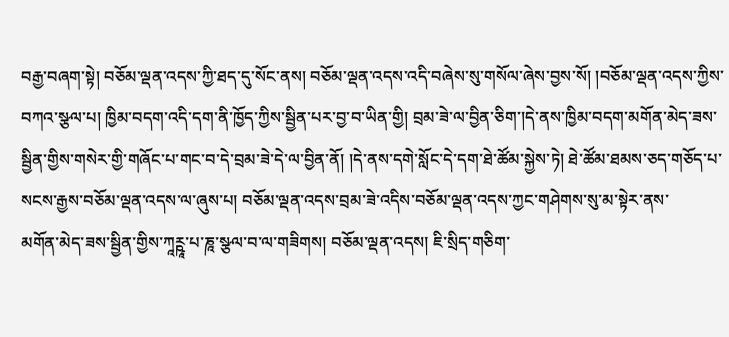བརྒྱ་བཞག་སྟེ། བཅོམ་ལྡན་འདས་ཀྱི་ཐད་དུ་སོང་ནས། བཅོམ་ལྡན་འདས་འདི་བཞེས་སུ་གསོལ་ཞེས་བྱས་སོ། །བཅོམ་ལྡན་འདས་ཀྱིས་བཀའ་སྩལ་པ། ཁྱིམ་བདག་འདི་དག་ནི་ཁྱོད་ཀྱིས་སྦྱིན་པར་བྱ་བ་ཡིན་གྱི། བྲམ་ཟེ་ལ་བྱིན་ཅིག་།དེ་ནས་ཁྱིམ་བདག་མགོན་མེད་ཟས་སྦྱིན་གྱིས་གསེར་གྱི་གཞོང་པ་གང་བ་དེ་བྲམ་ཟེ་དེ་ལ་བྱིན་ནོ། །དེ་ནས་དགེ་སློང་དེ་དག་ཐེ་ཚོམ་སྐྱེས་ཏེ། ཐེ་ཚོམ་ཐམས་ཅད་གཅོད་པ་སངས་རྒྱས་བཅོམ་ལྡན་འདས་ལ་ཞུས་པ། བཅོམ་ལྡན་འདས་བྲམ་ཟེ་འདིས་བཅོམ་ལྡན་འདས་ཀྱང་གཤེགས་སུ་མ་སྟེར་ནས་
མགོན་མེད་ཟས་སྦྱིན་གྱིས་ཀཱཪྵཱ་པ་ཎཱ་སྩལ་བ་ལ་གཟིགས། བཅོམ་ལྡན་འདས། ཇི་སྲིད་གཅིག་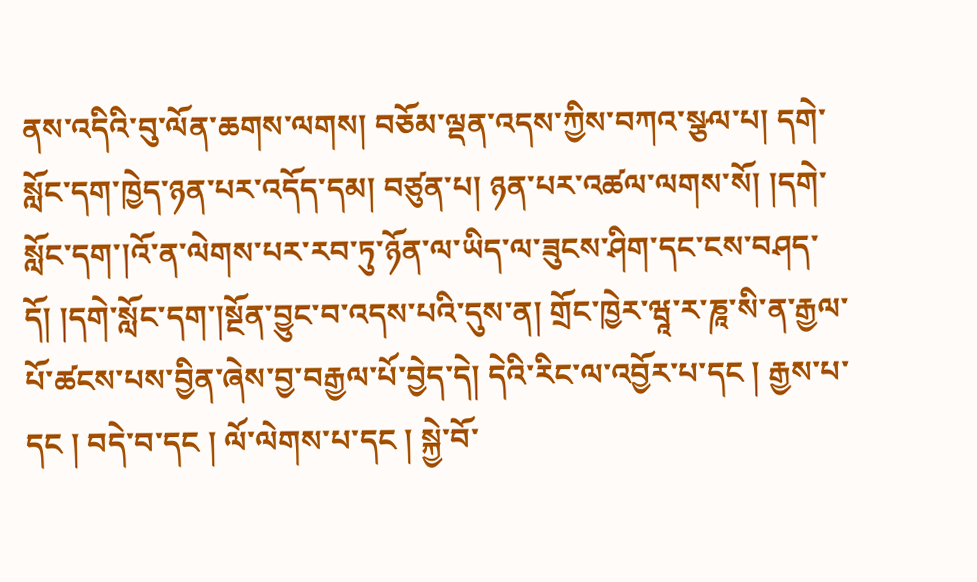ནས་འདིའི་བུ་ལོན་ཆགས་ལགས། བཅོམ་ལྡན་འདས་ཀྱིས་བཀའ་སྩལ་པ། དགེ་སློང་དག་ཁྱེད་ཉན་པར་འདོད་དམ། བཙུན་པ། ཉན་པར་འཚལ་ལགས་སོ། །དགེ་སློང་དག་།འོ་ན་ལེགས་པར་རབ་ཏུ་ཉོན་ལ་ཡིད་ལ་ཟུངས་ཤིག་དང་ངས་བཤད་དོ། །དགེ་སློང་དག་།སྔོན་བྱུང་བ་འདས་པའི་དུས་ན། གྲོང་ཁྱེར་ཝཱ་ར་ཎཱ་སི་ན་རྒྱལ་པོ་ཚངས་པས་བྱིན་ཞེས་བྱ་བརྒྱལ་པོ་བྱེད་དེ། དེའི་རིང་ལ་འབྱོར་པ་དང ། རྒྱས་པ་དང ། བདེ་བ་དང ། ལོ་ལེགས་པ་དང ། སྐྱེ་བོ་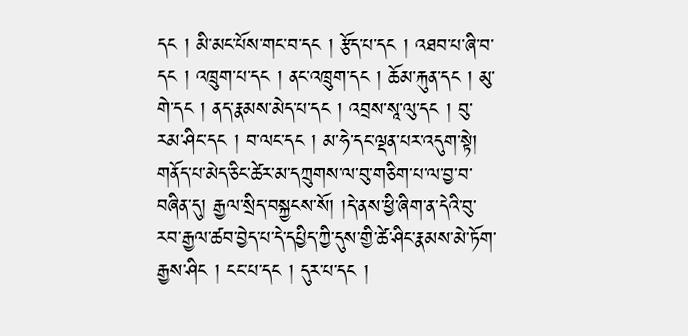དང ། མི་མང་པོས་གང་བ་དང ། རྩོད་པ་དང ། འཐབ་པ་ཞི་བ་དང ། འཁྲུག་པ་དང ། ནང་འཁྲུག་དང ། ཆོམ་རྐུན་དང ། མུ་གེ་དང ། ནད་རྣམས་མེད་པ་དང ། འབྲས་སཱ་ལུ་དང ། བུ་རམ་ཤིང་དང ། བ་ལང་དང ། མ་ཧེ་དང་ལྡན་པར་འདུག་སྟེ། གནོད་པ་མེད་ཅིང་ཚེར་མ་དཀྲུགས་ལ་བུ་གཅིག་པ་ལ་བྱ་བ་བཞིན་དུ། རྒྱལ་སྲིད་བསྐྱངས་སོ། །དེ་ནས་ཕྱི་ཞིག་ན་དེའི་བུ་རབ་རྒྱལ་ཚབ་བྱེད་པ་དེ་དཔྱིད་ཀྱི་དུས་གྱི་ཚེ་ཤིང་རྣམས་མེ་ཏོག་རྒྱས་ཤིང ། ངང་པ་དང ། དུར་པ་དང །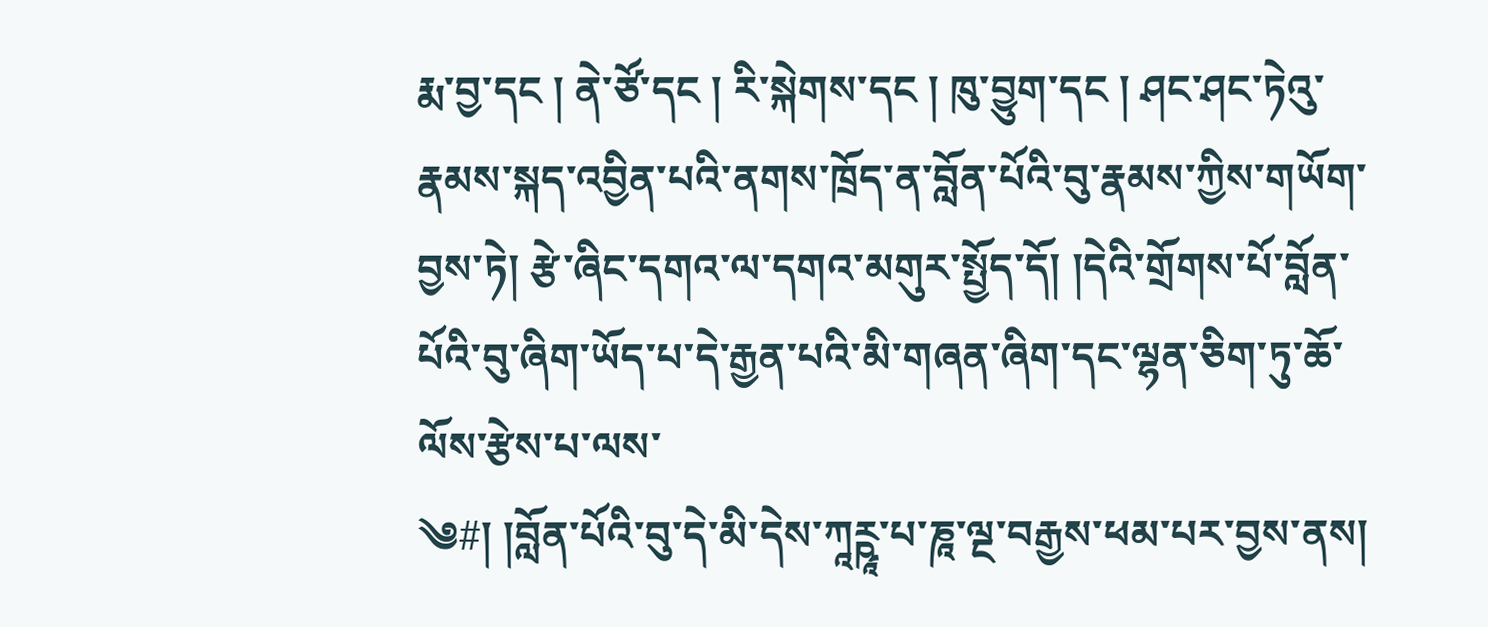རྨ་བྱ་དང ། ནེ་ཙོ་དང ། རི་སྐེགས་དང ། ཁུ་བྱུག་དང ། ཤང་ཤང་ཏེའུ་རྣམས་སྐད་འབྱིན་པའི་ནགས་ཁྲོད་ན་བློན་པོའི་བུ་རྣམས་ཀྱིས་གཡོག་བྱས་ཏེ། རྩེ་ཞིང་དགའ་ལ་དགའ་མགུར་སྤྱོད་དོ། །དེའི་གྲོགས་པོ་བློན་པོའི་བུ་ཞིག་ཡོད་པ་དེ་རྒྱན་པའི་མི་གཞན་ཞིག་དང་ལྷན་ཅིག་ཏུ་ཆོ་ལོས་རྩེས་པ་ལས་
༄#། །བློན་པོའི་བུ་དེ་མི་དེས་ཀཱཪྵཱ་པ་ཎཱ་ལྔ་བརྒྱས་ཕམ་པར་བྱས་ནས།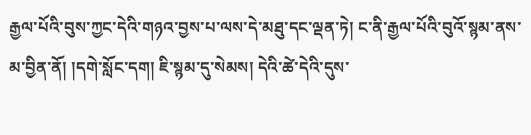རྒྱལ་པོའི་བུས་ཀྱང་དེའི་གཉའ་བྱས་པ་ལས་དེ་མཐུ་དང་ལྡན་ཏེ། ང་ནི་རྒྱལ་པོའི་བུའོ་སྙམ་ནས་མ་བྱིན་ནོ། །དགེ་སློང་དག། ཇི་སྙམ་དུ་སེམས། དེའི་ཚེ་དེའི་དུས་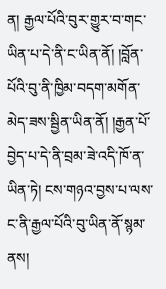ན། རྒྱལ་པོའི་བུར་གྱུར་བ་གང་ཡིན་པ་དེ་ནི་ང་ཡིན་ནོ། །བློན་པོའི་བུ་ནི་ཁྱིམ་བདག་མགོན་མེད་ཟས་སྦྱིན་ཡིན་ནོ། །རྒྱན་པོ་བྱེད་པ་དེ་ནི་བྲམ་ཟེ་འདི་ཁོ་ན་ཡིན་ཏེ། ངས་གཉའ་བྱས་པ་ལས་ང་ནི་རྒྱལ་པོའི་བུ་ཡིན་ནོ་སྙམ་ནས།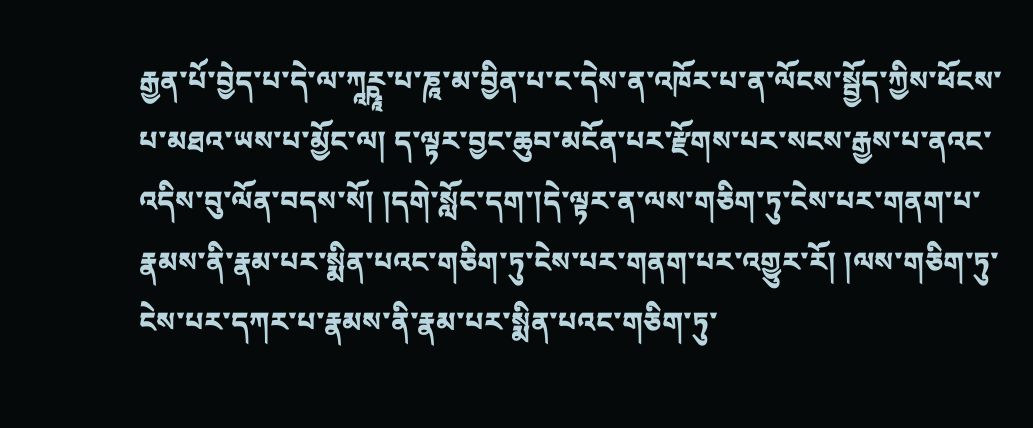རྒྱན་པོ་བྱེད་པ་དེ་ལ་ཀཱཪྵཱ་པ་ཎཱ་མ་བྱིན་པ་ང་དེས་ན་འཁོར་པ་ན་ལོངས་སྦྱོད་ཀྱིས་ཕོངས་པ་མཐའ་ཡས་པ་མྱོང་ལ། ད་ལྟར་བྱང་ཆུབ་མངོན་པར་རྫོགས་པར་སངས་རྒྱས་པ་ནའང་འདིས་བུ་ལོན་བདས་སོ། །དགེ་སློང་དག་།དེ་ལྟར་ན་ལས་གཅིག་ཏུ་ངེས་པར་གནག་པ་རྣམས་ནི་རྣམ་པར་སྨིན་པའང་གཅིག་ཏུ་ངེས་པར་གནག་པར་འགྱུར་རོ། །ལས་གཅིག་ཏུ་ངེས་པར་དཀར་པ་རྣམས་ནི་རྣམ་པར་སྨིན་པའང་གཅིག་ཏུ་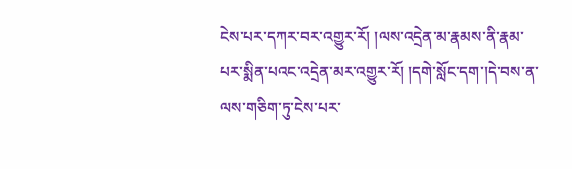ངེས་པར་དཀར་བར་འགྱུར་རོ། །ལས་འདྲེན་མ་རྣམས་ནི་རྣམ་པར་སྨིན་པའང་འདྲེན་མར་འགྱུར་རོ། །དགེ་སློང་དག་།དེ་བས་ན་ལས་གཅིག་ཏུ་ངེས་པར་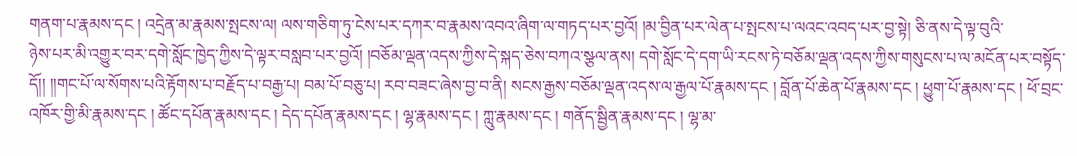གནག་པ་རྣམས་དང ། འདྲེན་མ་རྣམས་སྤངས་ལ། ལས་གཅིག་ཏུ་ངེས་པར་དཀར་བ་རྣམས་འབའ་ཞིག་ལ་གཏད་པར་བྱའོ། །མ་བྱིན་པར་ལེན་པ་སྤངས་པ་ལའང་འབད་པར་བྱ་སྟེ། ཅི་ནས་དེ་ལྟ་བུའི་
ཉེས་པར་མི་འགྱུར་བར་དགེ་སློང་ཁྱེད་ཀྱིས་དེ་ལྟར་བསླབ་པར་བྱའོ། །བཅོམ་ལྡན་འདས་ཀྱིས་དེ་སྐད་ཅེས་བཀའ་སྩལ་ནས། དགེ་སློང་དེ་དག་ཡི་རངས་ཏེ་བཅོམ་ལྡན་འདས་ཀྱིས་གསུངས་པ་ལ་མངོན་པར་བསྟོད་དོ།། །།གང་པོ་ལ་སོགས་པའི་རྟོགས་པ་བརྗོད་པ་བརྒྱ་པ། བམ་པོ་བཅུ་པ། རབ་བཟང་ཞེས་བྱ་བ་ནི། སངས་རྒྱས་བཅོམ་ལྡན་འདས་ལ་རྒྱལ་པོ་རྣམས་དང ། བློན་པོ་ཆེན་པོ་རྣམས་དང ། ཕྱུག་པོ་རྣམས་དང ། ཕོ་བྲང་འཁོར་གྱི་མི་རྣམས་དང ། ཚོང་དཔོན་རྣམས་དང ། དེད་དཔོན་རྣམས་དང ། ལྷ་རྣམས་དང ། ཀླུ་རྣམས་དང ། གནོད་སྦྱིན་རྣམས་དང ། ལྷ་མ་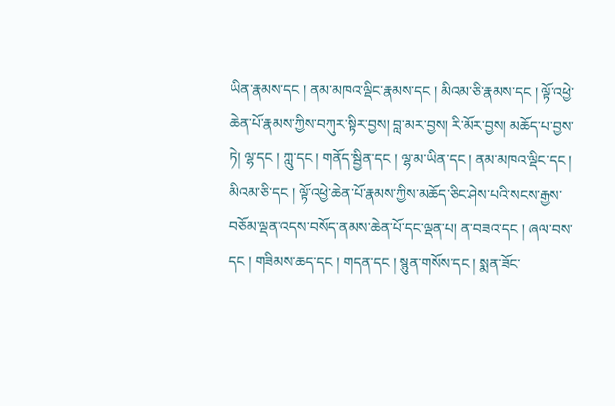ཡིན་རྣམས་དང ། ནམ་མཁའ་ལྡིང་རྣམས་དང ། མིའམ་ཅི་རྣམས་དང ། ལྟོ་འཕྱེ་ཆེན་པོ་རྣམས་ཀྱིས་བཀུར་སྟིར་བྱས། བླ་མར་བྱས། རི་མོར་བྱས། མཆོད་པ་བྱས་ཏེ། ལྷ་དང ། ཀླུ་དང ། གནོད་སྦྱིན་དང ། ལྷ་མ་ཡིན་དང ། ནམ་མཁའ་ལྡིང་དང ། མིའམ་ཅི་དང ། ལྟོ་འཕྱེ་ཆེན་པོ་རྣམས་ཀྱིས་མཆོད་ཅིང་ཤེས་པའི་སངས་རྒྱས་བཅོམ་ལྡན་འདས་བསོད་ནམས་ཆེན་པོ་དང་ལྡན་པ། ན་བཟའ་དང ། ཞལ་བས་དང ། གཟིམས་ཆད་དང ། གདན་དང ། སྙུན་གསོས་དང ། སྨན་ཟོང་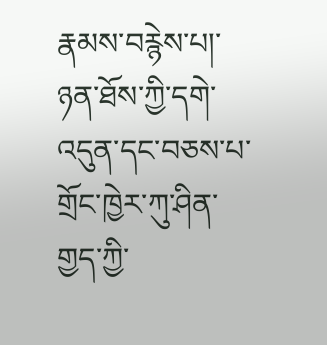རྣམས་བརྙེས་པ།་ཉན་ཐོས་ཀྱི་དགེ་འདུན་དང་བཅས་པ་གྲོང་ཁྱེར་ཀུ་ཤིན་གྱད་ཀྱི་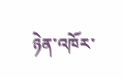ཉེན་འཁོར་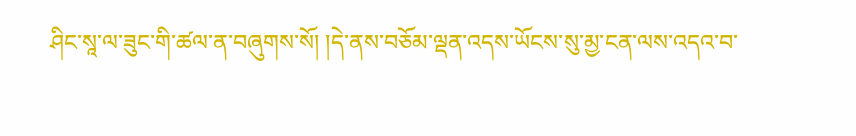ཤིང་སཱ་ལ་ཟུང་གི་ཚལ་ན་བཞུགས་སོ། །དེ་ནས་བཅོམ་ལྡན་འདས་ཡོངས་སུ་མྱ་ངན་ལས་འདའ་བ་